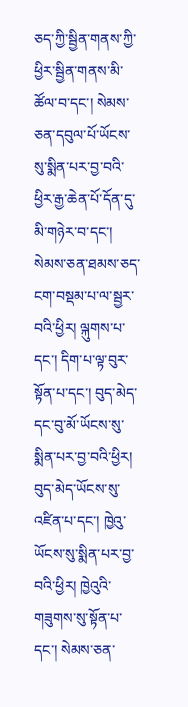ཅད་ཀྱི་སྦྱིན་གནས་ཀྱི་ཕྱིར་སྦྱིན་གནས་མི་ཚོལ་བ་དང་། སེམས་ཅན་དབུལ་པོ་ཡོངས་སུ་སྨིན་པར་བྱ་བའི་ཕྱིར་རྒྱ་ཆེན་པོ་དོན་དུ་མི་གཉེར་བ་དང་། སེམས་ཅན་ཐམས་ཅད་ངག་བསྡམ་པ་ལ་སྦྱར་བའི་ཕྱིར། ལྐུགས་པ་དང་། དིག་པ་ལྟ་བུར་སྟོན་པ་དང་། བུད་མེད་དང་བུ་མོ་ཡོངས་སུ་སྨིན་པར་བྱ་བའི་ཕྱིར། བུད་མེད་ཡོངས་སུ་འཛིན་པ་དང་། ཁྱེའུ་ཡོངས་སུ་སྨིན་པར་བྱ་བའི་ཕྱིར། ཁྱེའུའི་གཟུགས་སུ་སྟོན་པ་དང་། སེམས་ཅན་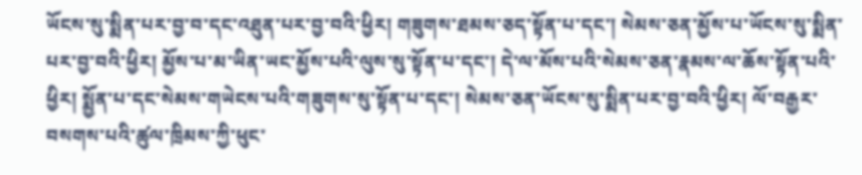ཡོངས་སུ་སྨིན་པར་བྱ་བ་དང་འཐུན་པར་བྱ་བའི་ཕྱིར། གཟུགས་ཐམས་ཅད་སྟོན་པ་དང་། སེམས་ཅན་མྱོས་པ་ཡོངས་སུ་སྨིན་པར་བྱ་བའི་ཕྱིར། མྱོས་པ་མ་ཡིན་ཡང་མྱོས་པའི་ལུས་སུ་སྟོན་པ་དང་། དེ་ལ་མོས་པའི་སེམས་ཅན་རྣམས་ལ་ཆོས་སྟོན་པའི་ཕྱིར། སྨྱོན་པ་དང་སེམས་གཡེངས་པའི་གཟུགས་སུ་སྟོན་པ་དང་། སེམས་ཅན་ཡོངས་སུ་སྨིན་པར་བྱ་བའི་ཕྱིར། ལོ་བརྒྱར་བསགས་པའི་ཚུལ་ཁྲིམས་ཀྱི་ཕུང་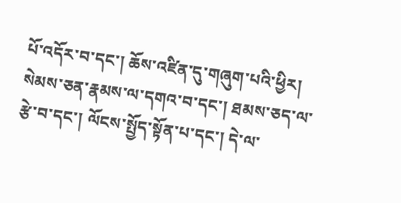པོ་འདོར་བ་དང་། ཆོས་འཛིན་དུ་གཞུག་པའི་ཕྱིར། སེམས་ཅན་རྣམས་ལ་དགའ་བ་དང་། ཐམས་ཅད་ལ་རྩེ་བ་དང་། ལོངས་སྤྱོད་སྟོན་པ་དང་། དེ་ལ་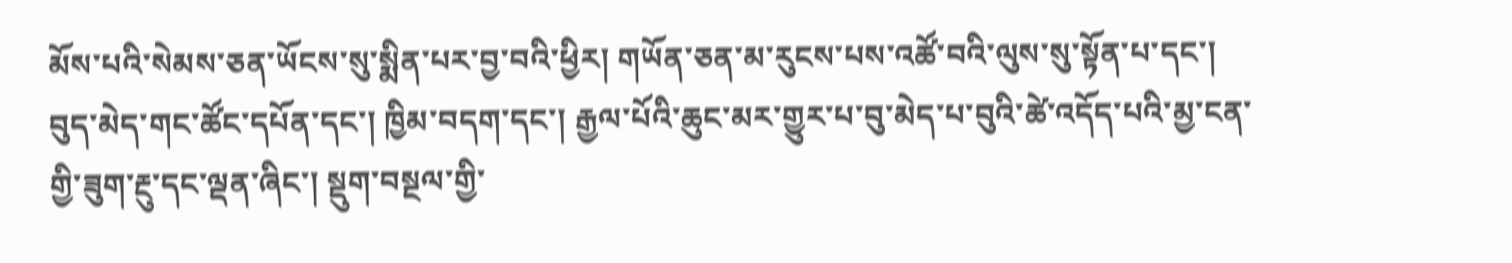མོས་པའི་སེམས་ཅན་ཡོངས་སུ་སྨིན་པར་བྱ་བའི་ཕྱིར། གཡོན་ཅན་མ་རུངས་པས་འཚོ་བའི་ལུས་སུ་སྟོན་པ་དང་། བུད་མེད་གང་ཚོང་དཔོན་དང་། ཁྱིམ་བདག་དང་། རྒྱལ་པོའི་ཆུང་མར་གྱུར་པ་བུ་མེད་པ་བུའི་ཚེ་འདོད་པའི་མྱ་ངན་གྱི་ཟུག་རྔུ་དང་ལྡན་ཞིང་། སྡུག་བསྔལ་གྱི་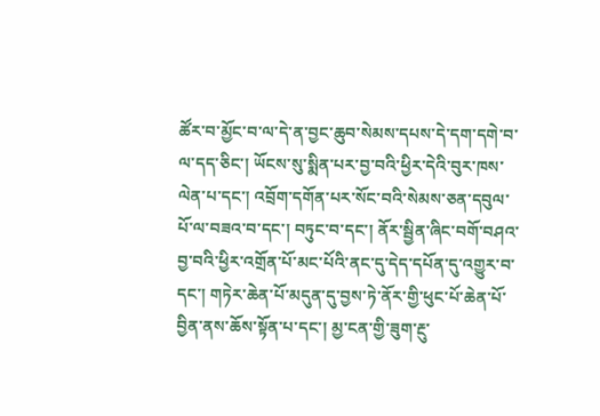ཚོར་བ་མྱོང་བ་ལ་དེ་ན་བྱང་ཆུབ་སེམས་དཔས་དེ་དག་དགེ་བ་ལ་དད་ཅིང་། ཡོངས་སུ་སྨིན་པར་བྱ་བའི་ཕྱིར་དེའི་བུར་ཁས་ལེན་པ་དང་། འབྲོག་དགོན་པར་སོང་བའི་སེམས་ཅན་དབུལ་པོ་ལ་བཟའ་བ་དང་། བཏུང་བ་དང་། ནོར་སྦྱིན་ཞིང་བགོ་བཤའ་བྱ་བའི་ཕྱིར་འགྲོན་པོ་མང་པོའི་ནང་དུ་དེད་དཔོན་དུ་འགྱུར་བ་དང་། གཏེར་ཆེན་པོ་མདུན་དུ་བྱས་ཏེ་ནོར་གྱི་ཕུང་པོ་ཆེན་པོ་བྱིན་ནས་ཆོས་སྟོན་པ་དང་། མྱ་ངན་གྱི་ཟུག་རྔུ་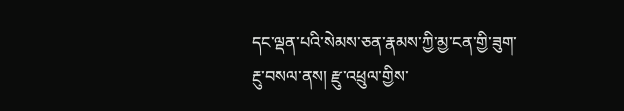དང་ལྡན་པའི་སེམས་ཅན་རྣམས་ཀྱི་མྱ་ངན་གྱི་ཟུག་རྔུ་བསལ་ནས། རྫུ་འཕྲུལ་གྱིས་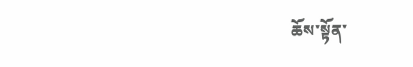ཆོས་སྟོན་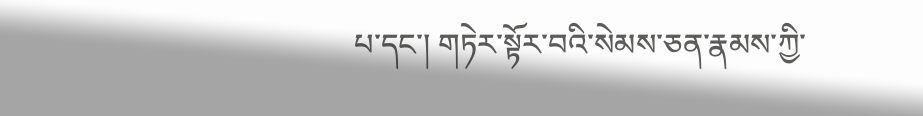པ་དང་། གཏེར་སྟོར་བའི་སེམས་ཅན་རྣམས་ཀྱི་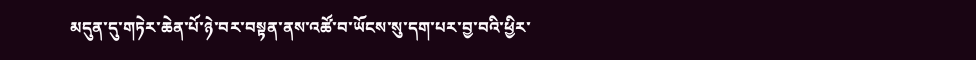མདུན་དུ་གཏེར་ཆེན་པོ་ཉེ་བར་བསྟན་ནས་འཚོ་བ་ཡོངས་སུ་དག་པར་བྱ་བའི་ཕྱིར་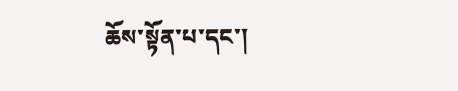ཆོས་སྟོན་པ་དང་།